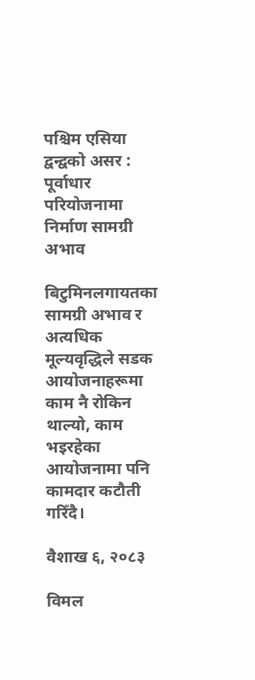पश्चिम एसिया द्वन्द्वको असर : पूर्वाधार परियोजनामा निर्माण सामग्री अभाव

बिटुमिनलगायतका सामग्री अभाव र अत्यधिक मूल्यवृद्धिले सडक आयोजनाहरूमा काम नै रोकिन थाल्यो, काम भइरहेका आयोजनामा पनि कामदार कटौती गरिँदै।

वैशाख ६, २०८३

विमल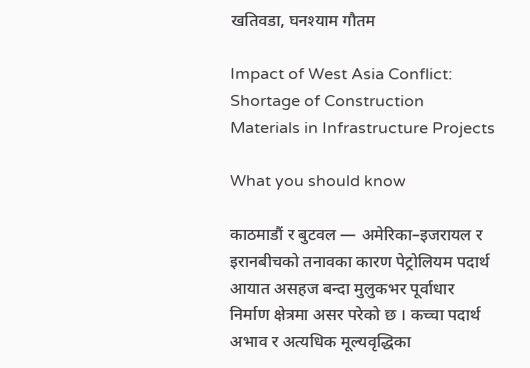खतिवडा, घनश्याम गौतम

Impact of West Asia Conflict: Shortage of Construction Materials in Infrastructure Projects

What you should know

काठमाडौं र बुटवल — अमेरिका–इजरायल र इरानबीचको तनावका कारण पेट्रोलियम पदार्थ आयात असहज बन्दा मुलुकभर पूर्वाधार निर्माण क्षेत्रमा असर परेको छ । कच्चा पदार्थ अभाव र अत्यधिक मूल्यवृद्धिका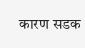कारण सडक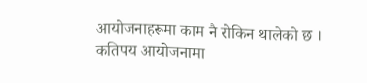आयोजनाहरूमा काम नै रोकिन थालेको छ । कतिपय आयोजनामा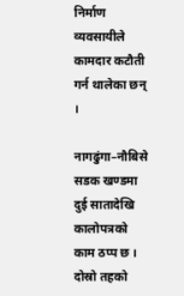निर्माण व्यवसायीले कामदार कटौती गर्न थालेका छन् ।

नागढुंगा–नौबिसे सडक खण्डमा दुई सातादेखि कालोपत्रको काम ठप्प छ । दोस्रो तहको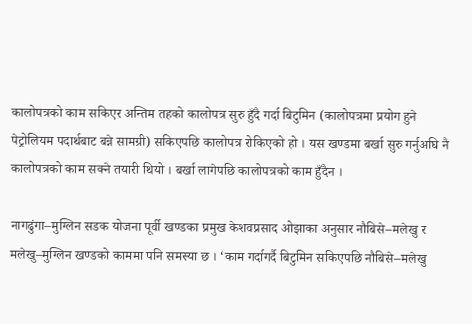कालोपत्रको काम सकिएर अन्तिम तहको कालोपत्र सुरु हुँदै गर्दा बिटुमिन (कालोपत्रमा प्रयोग हुने पेट्रोलियम पदार्थबाट बन्ने सामग्री) सकिएपछि कालोपत्र रोकिएको हो । यस खण्डमा बर्खा सुरु गर्नुअघि नै कालोपत्रको काम सक्ने तयारी थियो । बर्खा लागेपछि कालोपत्रको काम हुँदैन ।

नागढुंगा–मुग्लिन सडक योजना पूर्वी खण्डका प्रमुख केशवप्रसाद ओझाका अनुसार नौबिसे–मलेखु र मलेखु–मुग्लिन खण्डको काममा पनि समस्या छ । ‘काम गर्दागर्दै बिटुमिन सकिएपछि नौबिसे–मलेखु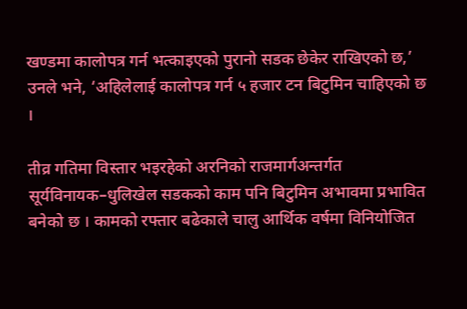खण्डमा कालोपत्र गर्न भत्काइएको पुरानो सडक छेकेर राखिएको छ,’ उनले भने, ‘अहिलेलाई कालोपत्र गर्न ५ हजार टन बिटुमिन चाहिएको छ ।

तीव्र गतिमा विस्तार भइरहेको अरनिको राजमार्गअन्तर्गत सूर्यविनायक–धुलिखेल सडकको काम पनि बिटुमिन अभावमा प्रभावित बनेको छ । कामको रफ्तार बढेकाले चालु आर्थिक वर्षमा विनियोजित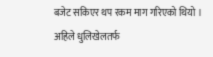बजेट सकिएर थप रकम माग गरिएको थियो । अहिले धुलिखेलतर्फ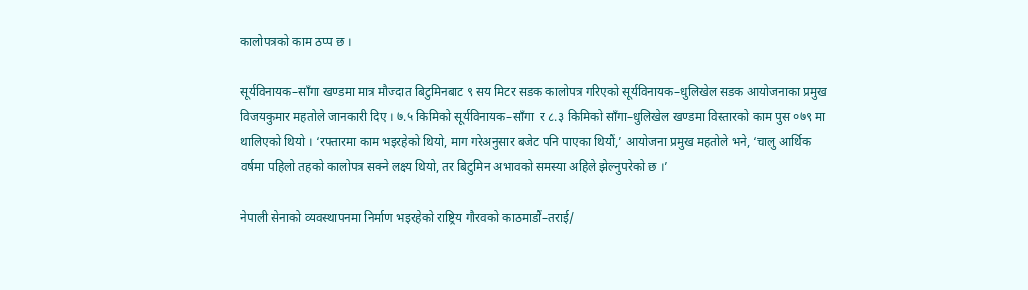कालोपत्रको काम ठप्प छ ।

सूर्यविनायक–साँगा खण्डमा मात्र मौज्दात बिटुमिनबाट ९ सय मिटर सडक कालोपत्र गरिएको सूर्यविनायक–धुलिखेल सडक आयोजनाका प्रमुख विजयकुमार महतोले जानकारी दिए । ७.५ किमिको सूर्यविनायक–साँगा  र ८.३ किमिको साँगा–धुलिखेल खण्डमा विस्तारको काम पुस ०७९ मा थालिएको थियो । ‘रफ्तारमा काम भइरहेको थियो, माग गरेअनुसार बजेट पनि पाएका थियौं,’ आयोजना प्रमुख महतोले भने, ‘चालु आर्थिक वर्षमा पहिलो तहको कालोपत्र सक्ने लक्ष्य थियो, तर बिटुमिन अभावको समस्या अहिले झेल्नुपरेको छ ।’

नेपाली सेनाको व्यवस्थापनमा निर्माण भइरहेको राष्ट्रिय गौरवको काठमाडौं–तराई/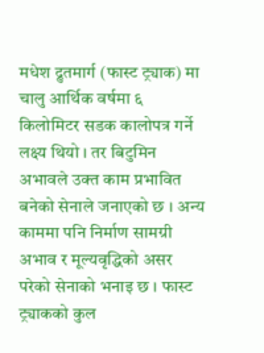मधेश द्रुतमार्ग (फास्ट ट्र्याक) मा चालु आर्थिक वर्षमा ६ किलोमिटर सडक कालोपत्र गर्ने लक्ष्य थियो । तर बिटुमिन अभावले उक्त काम प्रभावित बनेको सेनाले जनाएको छ । अन्य काममा पनि निर्माण सामग्री अभाव र मूल्यवृद्धिको असर परेको सेनाको भनाइ छ । फास्ट ट्र्याकको कुल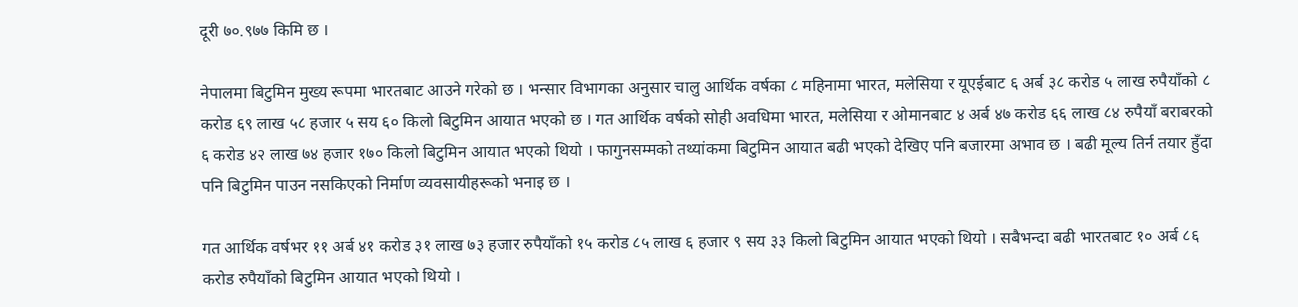दूरी ७०.९७७ किमि छ ।

नेपालमा बिटुमिन मुख्य रूपमा भारतबाट आउने गरेको छ । भन्सार विभागका अनुसार चालु आर्थिक वर्षका ८ महिनामा भारत, मलेसिया र यूएईबाट ६ अर्ब ३८ करोड ५ लाख रुपैयाँको ८ करोड ६९ लाख ५८ हजार ५ सय ६० किलो बिटुमिन आयात भएको छ । गत आर्थिक वर्षको सोही अवधिमा भारत, मलेसिया र ओमानबाट ४ अर्ब ४७ करोड ६६ लाख ८४ रुपैयाँ बराबरको ६ करोड ४२ लाख ७४ हजार १७० किलो बिटुमिन आयात भएको थियो । फागुनसम्मको तथ्यांकमा बिटुमिन आयात बढी भएको देखिए पनि बजारमा अभाव छ । बढी मूल्य तिर्न तयार हुँदा पनि बिटुमिन पाउन नसकिएको निर्माण व्यवसायीहरूको भनाइ छ ।

गत आर्थिक वर्षभर ११ अर्ब ४१ करोड ३१ लाख ७३ हजार रुपैयाँको १५ करोड ८५ लाख ६ हजार ९ सय ३३ किलो बिटुमिन आयात भएको थियो । सबैभन्दा बढी भारतबाट १० अर्ब ८६ करोड रुपैयाँको बिटुमिन आयात भएको थियो ।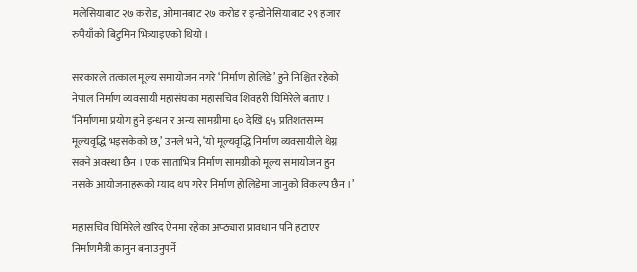मलेसियाबाट २७ करोड, ओमानबाट २७ करोड र इन्डोनेसियाबाट २९ हजार रुपैयाँको बिटुमिन भित्र्याइएको थियो ।

सरकारले तत्काल मूल्य समायोजन नगरे ‘निर्माण होलिडे’ हुने निश्चित रहेको नेपाल निर्माण व्यवसायी महासंघका महासचिव शिवहरी घिमिरेले बताए । ‘निर्माणमा प्रयोग हुने इन्धन र अन्य सामग्रीमा ६० देखि ६५ प्रतिशतसम्म मूल्यवृद्धि भइसकेको छ,’ उनले भने, ‘यो मूल्यवृद्धि निर्माण व्यवसायीले थेग्न सक्ने अवस्था छैन । एक साताभित्र निर्माण सामग्रीको मूल्य समायोजन हुन नसके आयोजनाहरूको म्याद थप गरेर निर्माण होलिडेमा जानुको विकल्प छैन ।’

महासचिव घिमिरेले खरिद ऐनमा रहेका अप्ठ्यारा प्रावधान पनि हटाएर निर्माणमैत्री कानुन बनाउनुपर्ने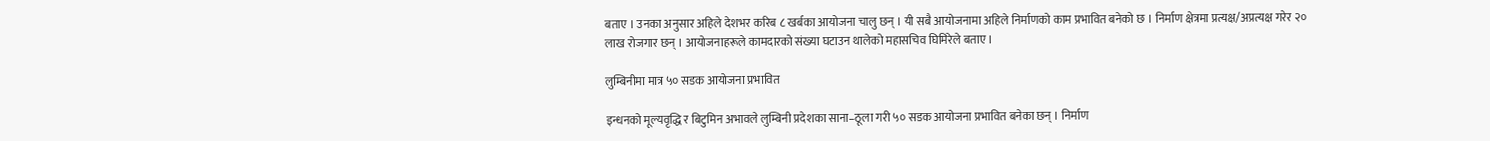बताए । उनका अनुसार अहिले देशभर करिब ८ खर्बका आयोजना चालु छन् । यी सबै आयोजनामा अहिले निर्माणको काम प्रभावित बनेको छ । निर्माण क्षेत्रमा प्रत्यक्ष/अप्रत्यक्ष गरेर २० लाख रोजगार छन् । आयोजनाहरूले कामदारको संख्या घटाउन थालेको महासचिव घिमिरेले बताए ।

लुम्बिनीमा मात्र ५० सडक आयोजना प्रभावित

इन्धनको मूल्यवृद्धि र बिटुमिन अभावले लुम्बिनी प्रदेशका साना–ठूला गरी ५० सडक आयोजना प्रभावित बनेका छन् । निर्माण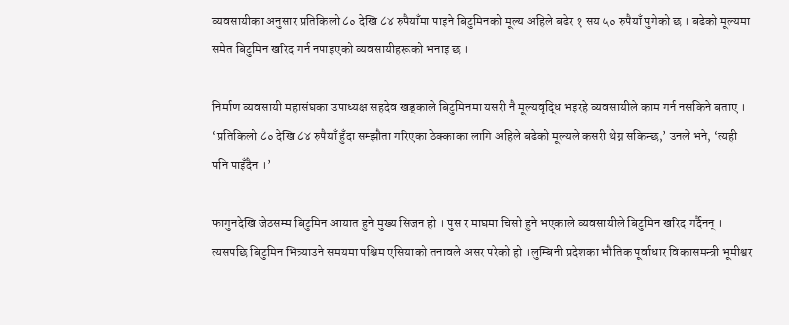व्यवसायीका अनुसार प्रतिकिलो ८० देखि ८४ रुपैयाँमा पाइने बिटुमिनको मूल्य अहिले बढेर १ सय ५० रुपैयाँ पुगेको छ । बढेको मूल्यमा समेत बिटुमिन खरिद गर्न नपाइएको व्यवसायीहरूको भनाइ छ ।

निर्माण व्यवसायी महासंघका उपाध्यक्ष सहदेव खड्काले बिटुमिनमा यसरी नै मूल्यवृद्धि भइरहे व्यवसायीले काम गर्न नसकिने बताए । ‘प्रतिकिलो ८० देखि ८४ रुपैयाँ हुँदा सम्झौता गरिएका ठेक्काका लागि अहिले बढेको मूल्यले कसरी थेग्न सकिन्छ,’ उनले भने, ‘त्यही पनि पाइँदैन ।’

फागुनदेखि जेठसम्म बिटुमिन आयात हुने मुख्य सिजन हो । पुस र माघमा चिसो हुने भएकाले व्यवसायीले बिटुमिन खरिद गर्दैनन् । त्यसपछि बिटुमिन भित्र्याउने समयमा पश्चिम एसियाको तनावले असर परेको हो ।लुम्बिनी प्रदेशका भौतिक पूर्वाधार विकासमन्त्री भूमीश्वर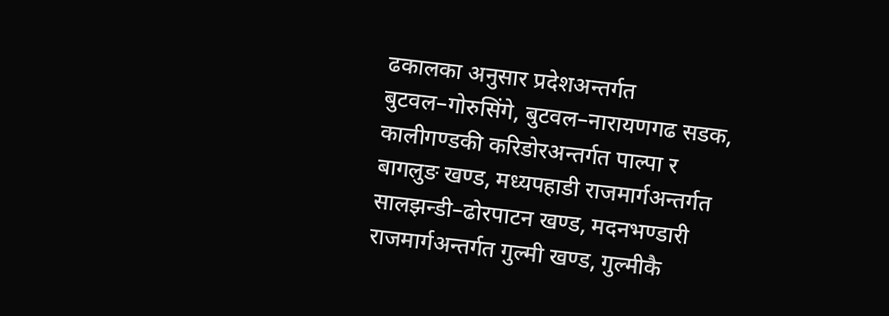ढकालका अनुसार प्रदेशअन्तर्गत बुटवल–गोरुसिंगे, बुटवल–नारायणगढ सडक, कालीगण्डकी करिडोरअन्तर्गत पाल्पा र बागलुङ खण्ड, मध्यपहाडी राजमार्गअन्तर्गत सालझन्डी–ढोरपाटन खण्ड, मदनभण्डारी राजमार्गअन्तर्गत गुल्मी खण्ड, गुल्मीकै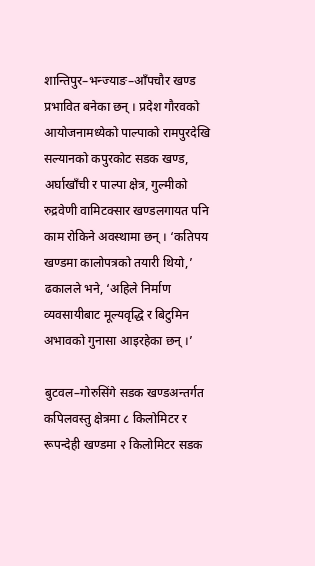शान्तिपुर–भन्ज्याङ–आँपचौर खण्ड प्रभावित बनेका छन् । प्रदेश गौरवको आयोजनामध्येको पाल्पाको रामपुरदेखि सल्यानको कपुरकोट सडक खण्ड, अर्घाखाँची र पाल्पा क्षेत्र, गुल्मीको रुद्रवेणी वामिटक्सार खण्डलगायत पनि काम रोकिने अवस्थामा छन् । ‘कतिपय खण्डमा कालोपत्रको तयारी थियो,’ ढकालले भने, ‘अहिले निर्माण व्यवसायीबाट मूल्यवृद्धि र बिटुमिन अभावको गुनासा आइरहेका छन् ।’

बुटवल–गोरुसिंगे सडक खण्डअन्तर्गत कपिलवस्तु क्षेत्रमा ८ किलोमिटर र रूपन्देही खण्डमा २ किलोमिटर सडक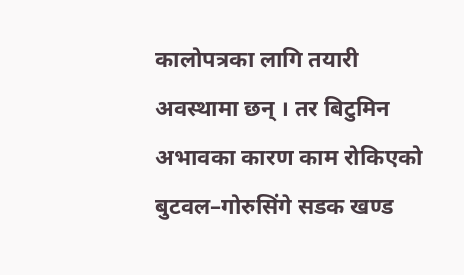कालोपत्रका लागि तयारी अवस्थामा छन् । तर बिटुमिन अभावका कारण काम रोकिएको बुटवल–गोरुसिंगे सडक खण्ड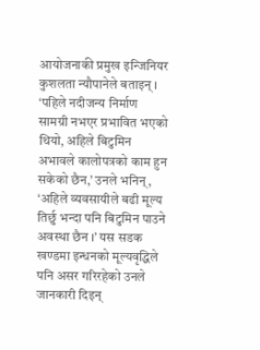आयोजनाकी प्रमुख इन्जिनियर कुशलता न्यौपानेले बताइन् । ‘पहिले नदीजन्य निर्माण सामग्री नभएर प्रभावित भएको थियो, अहिले बिटुमिन अभावले कालोपत्रको काम हुन सकेको छैन,’ उनले भनिन्, ‘अहिले व्यवसायीले बढी मूल्य तिर्छु भन्दा पनि बिटुमिन पाउने अवस्था छैन ।’ यस सडक खण्डमा इन्धनको मूल्यवृद्धिले पनि असर गरिरहेको उनले जानकारी दिइन्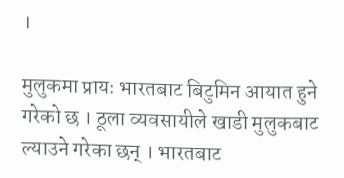।

मुलुकमा प्रायः भारतबाट बिटुमिन आयात हुने गरेको छ । ठूला व्यवसायीले खाडी मुलुकबाट ल्याउने गरेका छन् । भारतबाट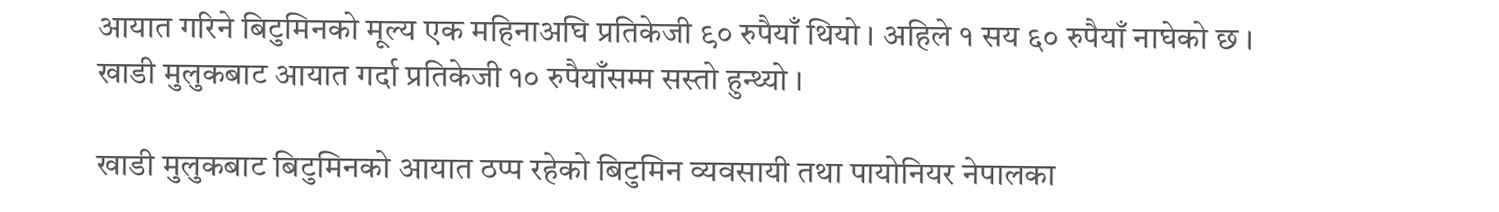आयात गरिने बिटुमिनको मूल्य एक महिनाअघि प्रतिकेजी ९० रुपैयाँ थियो । अहिले १ सय ६० रुपैयाँ नाघेको छ । खाडी मुलुकबाट आयात गर्दा प्रतिकेजी १० रुपैयाँसम्म सस्तो हुन्थ्यो ।

खाडी मुलुकबाट बिटुमिनको आयात ठप्प रहेको बिटुमिन व्यवसायी तथा पायोनियर नेपालका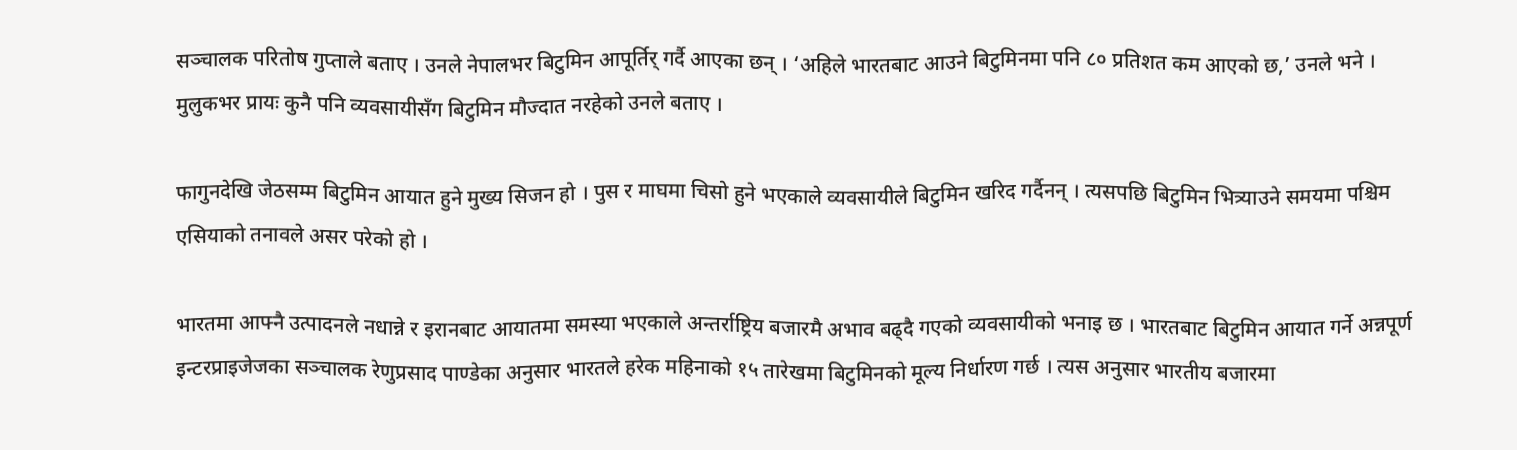सञ्चालक परितोष गुप्ताले बताए । उनले नेपालभर बिटुमिन आपूर्तिर् गर्दै आएका छन् । ‘अहिले भारतबाट आउने बिटुमिनमा पनि ८० प्रतिशत कम आएको छ,’ उनले भने । मुलुकभर प्रायः कुनै पनि व्यवसायीसँग बिटुमिन मौज्दात नरहेको उनले बताए ।

फागुनदेखि जेठसम्म बिटुमिन आयात हुने मुख्य सिजन हो । पुस र माघमा चिसो हुने भएकाले व्यवसायीले बिटुमिन खरिद गर्दैनन् । त्यसपछि बिटुमिन भित्र्याउने समयमा पश्चिम एसियाको तनावले असर परेको हो ।

भारतमा आफ्नै उत्पादनले नधान्ने र इरानबाट आयातमा समस्या भएकाले अन्तर्राष्ट्रिय बजारमै अभाव बढ्दै गएको व्यवसायीको भनाइ छ । भारतबाट बिटुमिन आयात गर्ने अन्नपूर्ण इन्टरप्राइजेजका सञ्चालक रेणुप्रसाद पाण्डेका अनुसार भारतले हरेक महिनाको १५ तारेखमा बिटुमिनको मूल्य निर्धारण गर्छ । त्यस अनुसार भारतीय बजारमा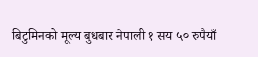बिटुमिनको मूल्य बुधबार नेपाली १ सय ५० रुपैयाँ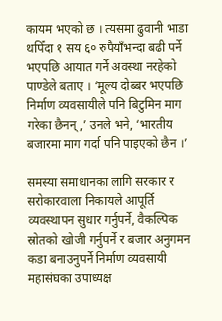कायम भएको छ । त्यसमा ढुवानी भाडा थपिँदा १ सय ६० रुपैयाँभन्दा बढी पर्ने भएपछि आयात गर्ने अवस्था नरहेको पाण्डेले बताए । ‘मूल्य दोब्बर भएपछि निर्माण व्यवसायीले पनि बिटुमिन माग गरेका छैनन्,’ उनले भने, ‘भारतीय बजारमा माग गर्दा पनि पाइएको छैन ।’

समस्या समाधानका लागि सरकार र सरोकारवाला निकायले आपूर्ति व्यवस्थापन सुधार गर्नुपर्ने, वैकल्पिक स्रोतको खोजी गर्नुपर्ने र बजार अनुगमन कडा बनाउनुपर्ने निर्माण व्यवसायी महासंघका उपाध्यक्ष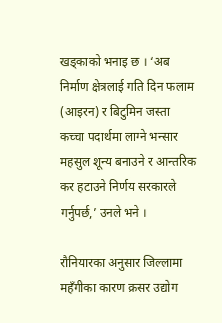खड्काको भनाइ छ । ‘अब निर्माण क्षेत्रलाई गति दिन फलाम (आइरन) र बिटुमिन जस्ता कच्चा पदार्थमा लाग्ने भन्सार महसुल शून्य बनाउने र आन्तरिक कर हटाउने निर्णय सरकारले गर्नुपर्छ,’ उनले भने ।

रौनियारका अनुसार जिल्लामा महँगीका कारण क्रसर उद्योग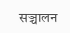सञ्चालन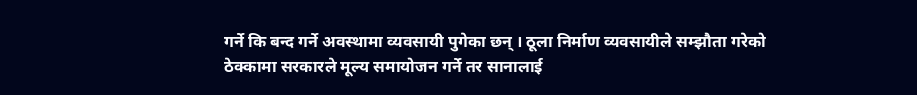गर्ने कि बन्द गर्ने अवस्थामा व्यवसायी पुगेका छन् । ठूला निर्माण व्यवसायीले सम्झौता गरेको ठेक्कामा सरकारले मूल्य समायोजन गर्ने तर सानालाई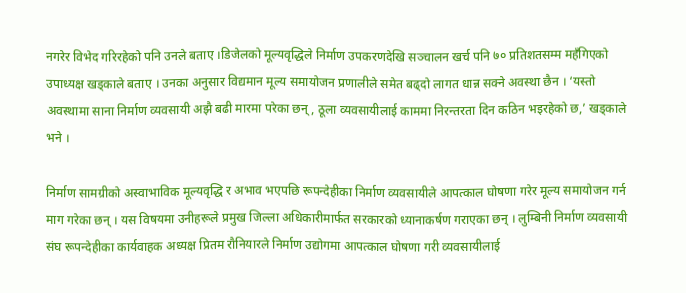नगरेर विभेद गरिरहेको पनि उनले बताए ।डिजेलको मूल्यवृद्धिले निर्माण उपकरणदेखि सञ्चालन खर्च पनि ७० प्रतिशतसम्म महँगिएको उपाध्यक्ष खड्काले बताए । उनका अनुसार विद्यमान मूल्य समायोजन प्रणालीले समेत बढ्दो लागत धान्न सक्ने अवस्था छैन । ‘यस्तो अवस्थामा साना निर्माण व्यवसायी अझै बढी मारमा परेका छन्, ठूला व्यवसायीलाई काममा निरन्तरता दिन कठिन भइरहेको छ,’ खड्काले भने ।

निर्माण सामग्रीको अस्वाभाविक मूल्यवृद्धि र अभाव भएपछि रूपन्देहीका निर्माण व्यवसायीले आपत्काल घोषणा गरेर मूल्य समायोजन गर्न माग गरेका छन् । यस विषयमा उनीहरूले प्रमुख जिल्ला अधिकारीमार्फत सरकारको ध्यानाकर्षण गराएका छन् । लुम्बिनी निर्माण व्यवसायी संघ रूपन्देहीका कार्यवाहक अध्यक्ष प्रितम रौनियारले निर्माण उद्योगमा आपत्काल घोषणा गरी व्यवसायीलाई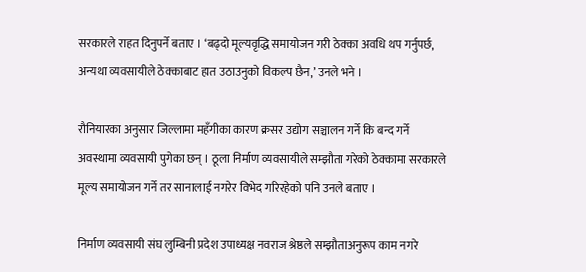सरकारले राहत दिनुपर्ने बताए । ‘बढ्दो मूल्यवृद्धि समायोजन गरी ठेक्का अवधि थप गर्नुपर्छ, अन्यथा व्यवसायीले ठेक्काबाट हात उठाउनुको विकल्प छैन,’ उनले भने ।

रौनियारका अनुसार जिल्लामा महँगीका कारण क्रसर उद्योग सञ्चालन गर्ने कि बन्द गर्ने अवस्थामा व्यवसायी पुगेका छन् । ठूला निर्माण व्यवसायीले सम्झौता गरेको ठेक्कामा सरकारले मूल्य समायोजन गर्ने तर सानालाई नगरेर विभेद गरिरहेको पनि उनले बताए ।

निर्माण व्यवसायी संघ लुम्बिनी प्रदेश उपाध्यक्ष नवराज श्रेष्ठले सम्झौताअनुरूप काम नगरे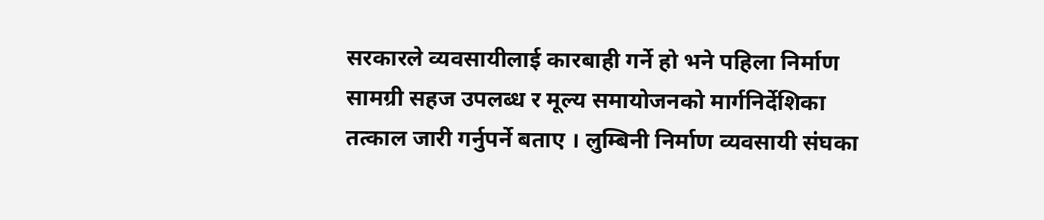सरकारले व्यवसायीलाई कारबाही गर्ने हो भने पहिला निर्माण सामग्री सहज उपलब्ध र मूल्य समायोजनको मार्गनिर्देशिका तत्काल जारी गर्नुपर्ने बताए । लुम्बिनी निर्माण व्यवसायी संघका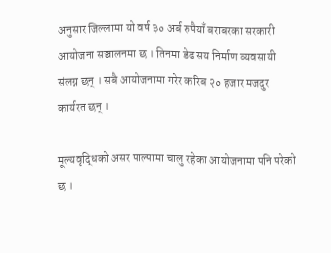अनुसार जिल्लामा यो वर्ष ३० अर्ब रुपैयाँ बराबरका सरकारी आयोजना सञ्चालनमा छ । तिनमा डेढ सय निर्माण व्यवसायी संलग्न छन् । सबै आयोजनामा गरेर करिब २० हजार मजदुर कार्यरत छन् ।

मूल्यवृद्धिको असर पाल्पामा चालु रहेका आयोजनामा पनि परेको छ ।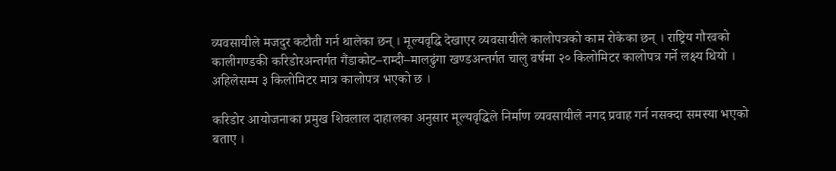व्यवसायीले मजदुर कटौती गर्न थालेका छन् । मूल्यवृद्धि देखाएर व्यवसायीले कालोपत्रको काम रोकेका छन् । राष्ट्रिय गौरवको कालीगण्डकी करिडोरअन्तर्गत गैंडाकोट–राम्दी–मालढुंगा खण्डअन्तर्गत चालु वर्षमा २० किलोमिटर कालोपत्र गर्ने लक्ष्य थियो । अहिलेसम्म ३ किलोमिटर मात्र कालोपत्र भएको छ ।

करिडोर आयोजनाका प्रमुख शिवलाल दाहालका अनुसार मूल्यवृद्धिले निर्माण व्यवसायीले नगद प्रवाह गर्न नसक्दा समस्या भएको बताए ।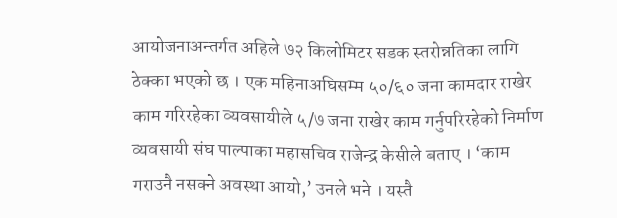आयोजनाअन्तर्गत अहिले ७२ किलोमिटर सडक स्तरोन्नतिका लागि ठेक्का भएको छ । एक महिनाअघिसम्म ५०/६० जना कामदार राखेर काम गरिरहेका व्यवसायीले ५/७ जना राखेर काम गर्नुपरिरहेको निर्माण व्यवसायी संघ पाल्पाका महासचिव राजेन्द्र केसीले बताए । ‘काम गराउनै नसक्ने अवस्था आयो,’ उनले भने । यस्तै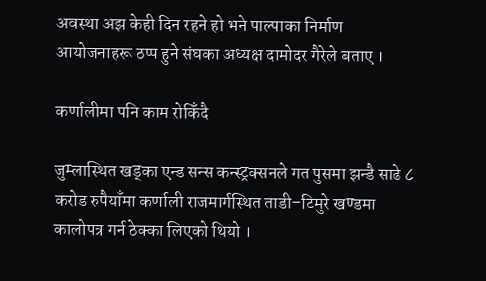अवस्था अझ केही दिन रहने हो भने पाल्पाका निर्माण आयोजनाहरू ठप्प हुने संघका अध्यक्ष दामोदर गैरेले बताए ।

कर्णालीमा पनि काम रोकिँदै

जुम्लास्थित खड्का एन्ड सन्स कन्स्ट्रक्सनले गत पुसमा झन्डै साढे ८ करोड रुपैयाँमा कर्णाली राजमार्गस्थित ताडी–टिमुरे खण्डमा कालोपत्र गर्न ठेक्का लिएको थियो ।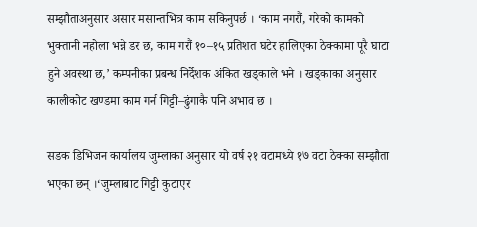सम्झौताअनुसार असार मसान्तभित्र काम सकिनुपर्छ । ‘काम नगरौं, गरेको कामको भुक्तानी नहोला भन्ने डर छ, काम गरौं १०–१५ प्रतिशत घटेर हालिएका ठेक्कामा पूरै घाटा हुने अवस्था छ,’ कम्पनीका प्रबन्ध निर्देशक अंकित खड्काले भने । खड्काका अनुसार कालीकोट खण्डमा काम गर्न गिट्टी–ढुंगाकै पनि अभाव छ ।

सडक डिभिजन कार्यालय जुम्लाका अनुसार यो वर्ष २१ वटामध्ये १७ वटा ठेक्का सम्झौता भएका छन् ।‘जुम्लाबाट गिट्टी कुटाएर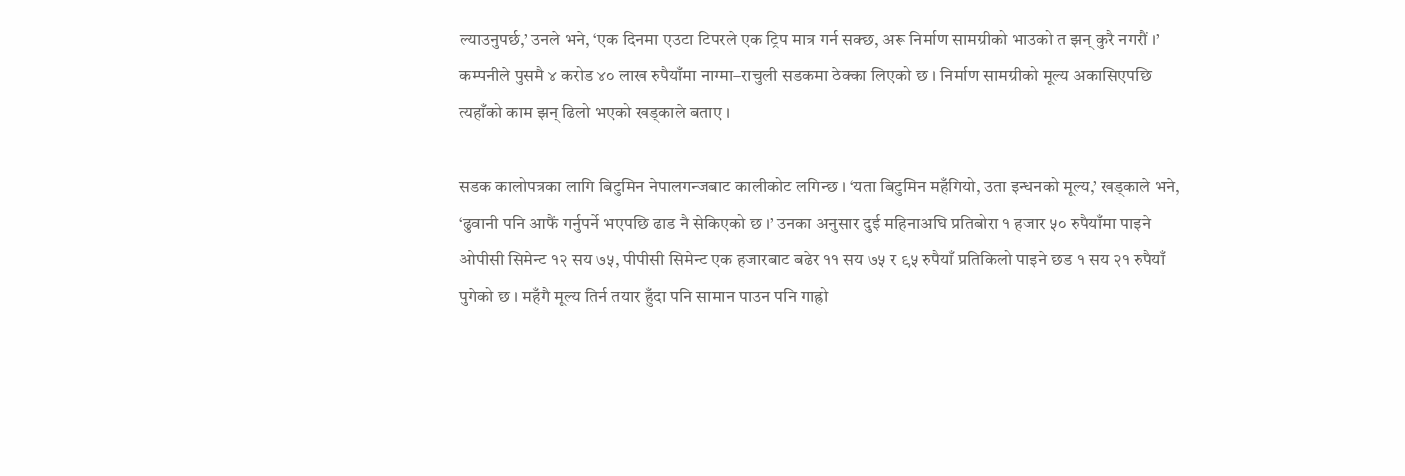ल्याउनुपर्छ,’ उनले भने, ‘एक दिनमा एउटा टिपरले एक ट्रिप मात्र गर्न सक्छ, अरू निर्माण सामग्रीको भाउको त झन् कुरै नगरौं ।’ कम्पनीले पुसमै ४ करोड ४० लाख रुपैयाँमा नाग्मा–राचुली सडकमा ठेक्का लिएको छ । निर्माण सामग्रीको मूल्य अकासिएपछि त्यहाँको काम झन् ढिलो भएको खड्काले बताए ।

सडक कालोपत्रका लागि बिटुमिन नेपालगन्जबाट कालीकोट लगिन्छ । ‘यता बिटुमिन महँगियो, उता इन्धनको मूल्य,’ खड्काले भने, ‘ढुवानी पनि आफैं गर्नुपर्ने भएपछि ढाड नै सेकिएको छ ।’ उनका अनुसार दुई महिनाअघि प्रतिबोरा १ हजार ५० रुपैयाँमा पाइने ओपीसी सिमेन्ट १२ सय ७५, पीपीसी सिमेन्ट एक हजारबाट बढेर ११ सय ७५ र ९५ रुपैयाँ प्रतिकिलो पाइने छड १ सय २१ रुपैयाँ पुगेको छ । महँगै मूल्य तिर्न तयार हुँदा पनि सामान पाउन पनि गाह्रो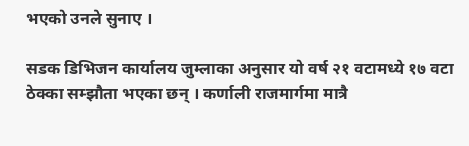भएको उनले सुनाए ।

सडक डिभिजन कार्यालय जुम्लाका अनुसार यो वर्ष २१ वटामध्ये १७ वटा ठेक्का सम्झौता भएका छन् । कर्णाली राजमार्गमा मात्रै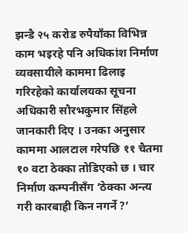झन्डै २५ करोड रुपैयाँका विभिन्न काम भइरहे पनि अधिकांश निर्माण व्यवसायीले काममा ढिलाइ गरिरहेको कार्यालयका सूचना अधिकारी सौरभकुमार सिंहले जानकारी दिए । उनका अनुसार काममा आलटाल गरेपछि ११ चैतमा १० वटा ठेक्का तोडिएको छ । चार निर्माण कम्पनीसँग ‘ठेक्का अन्त्य गरी कारबाही किन नगर्ने ?’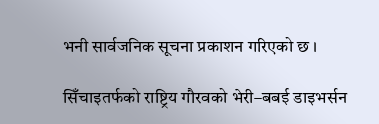भनी सार्वजनिक सूचना प्रकाशन गरिएको छ ।

सिँचाइतर्फको राष्ट्रिय गौरवको भेरी–बबई डाइभर्सन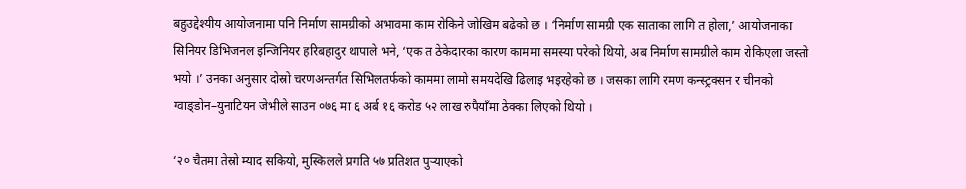बहुउद्देश्यीय आयोजनामा पनि निर्माण सामग्रीको अभावमा काम रोकिने जोखिम बढेको छ । ‘निर्माण सामग्री एक साताका लागि त होला,’ आयोजनाका सिनियर डिभिजनल इन्जिनियर हरिबहादुर थापाले भने, ‘एक त ठेकेदारका कारण काममा समस्या परेको थियो, अब निर्माण सामग्रीले काम रोकिएला जस्तो भयो ।’ उनका अनुसार दोस्रो चरणअन्तर्गत सिभिलतर्फको काममा लामो समयदेखि ढिलाइ भइरहेको छ । जसका लागि रमण कन्स्ट्रक्सन र चीनको ग्वाङ्डोन–युनाटियन जेभीले साउन ०७६ मा ६ अर्ब १६ करोड ५२ लाख रुपैयाँमा ठेक्का लिएको थियो ।

‘२० चैतमा तेस्रो म्याद सकियो, मुस्किलले प्रगति ५७ प्रतिशत पुर्‍याएको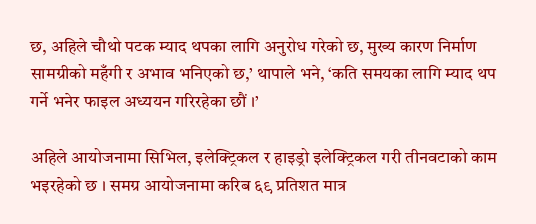छ, अहिले चौथो पटक म्याद थपका लागि अनुरोध गरेको छ, मुख्य कारण निर्माण सामग्रीको महँगी र अभाव भनिएको छ,’ थापाले भने, ‘कति समयका लागि म्याद थप गर्ने भनेर फाइल अध्ययन गरिरहेका छौं ।’

अहिले आयोजनामा सिभिल, इलेक्ट्रिकल र हाइड्रो इलेक्ट्रिकल गरी तीनवटाको काम भइरहेको छ । समग्र आयोजनामा करिब ६९ प्रतिशत मात्र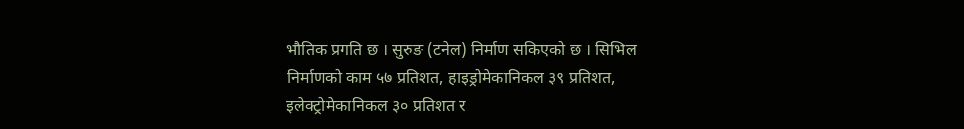भौतिक प्रगति छ । सुरुङ (टनेल) निर्माण सकिएको छ । सिभिल निर्माणको काम ५७ प्रतिशत, हाइड्रोमेकानिकल ३९ प्रतिशत, इलेक्ट्रोमेकानिकल ३० प्रतिशत र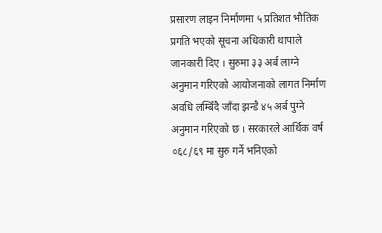प्रसारण लाइन निर्माणमा ५ प्रतिशत भौतिक प्रगति भएको सूचना अधिकारी थापाले जानकारी दिए । सुरुमा ३३ अर्ब लाग्ने अनुमान गरिएको आयोजनाको लागत निर्माण अवधि लम्बिँदै जाँदा झन्डै ४५ अर्ब पुग्ने अनुमान गरिएको छ । सरकारले आर्थिक वर्ष ०६८/६९ मा सुरु गर्ने भनिएको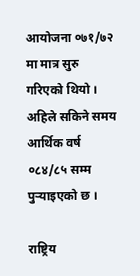आयोजना ०७१/७२ मा मात्र सुरु गरिएको थियो । अहिले सकिने समय आर्थिक वर्ष ०८४/८५ सम्म पुर्‍याइएको छ ।

राष्ट्रिय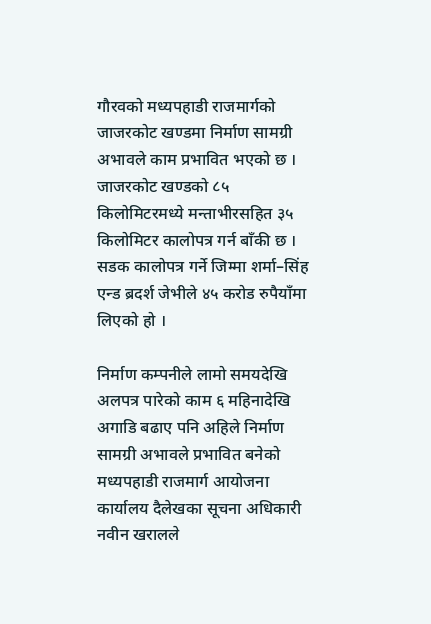गौरवको मध्यपहाडी राजमार्गको जाजरकोट खण्डमा निर्माण सामग्री अभावले काम प्रभावित भएको छ । जाजरकोट खण्डको ८५ किलोमिटरमध्ये मन्ताभीरसहित ३५ किलोमिटर कालोपत्र गर्न बाँकी छ । सडक कालोपत्र गर्ने जिम्मा शर्मा–सिंह एन्ड ब्रदर्श जेभीले ४५ करोड रुपैयाँमा लिएको हो ।

निर्माण कम्पनीले लामो समयदेखि अलपत्र पारेको काम ६ महिनादेखि अगाडि बढाए पनि अहिले निर्माण सामग्री अभावले प्रभावित बनेको मध्यपहाडी राजमार्ग आयोजना कार्यालय दैलेखका सूचना अधिकारी नवीन खरालले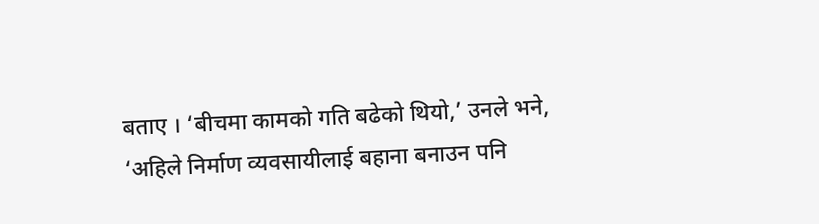बताए । ‘बीचमा कामको गति बढेको थियो,’ उनले भने, ‘अहिले निर्माण व्यवसायीलाई बहाना बनाउन पनि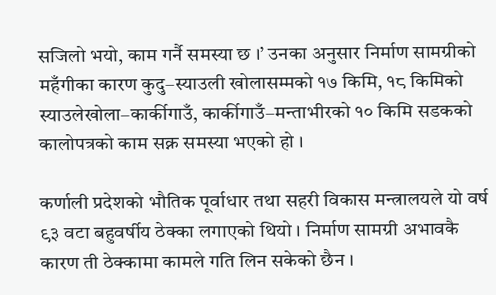सजिलो भयो, काम गर्नै समस्या छ ।’ उनका अनुसार निर्माण सामग्रीको महँगीका कारण कुदु–स्याउली खोलासम्मको १७ किमि, १८ किमिको स्याउलेखोला–कार्कीगाउँ, कार्कीगाउँ–मन्ताभीरको १० किमि सडकको कालोपत्रको काम सक्न समस्या भएको हो ।

कर्णाली प्रदेशको भौतिक पूर्वाधार तथा सहरी विकास मन्त्रालयले यो वर्ष ९३ वटा बहुवर्षीय ठेक्का लगाएको थियो । निर्माण सामग्री अभावकै कारण ती ठेक्कामा कामले गति लिन सकेको छैन ।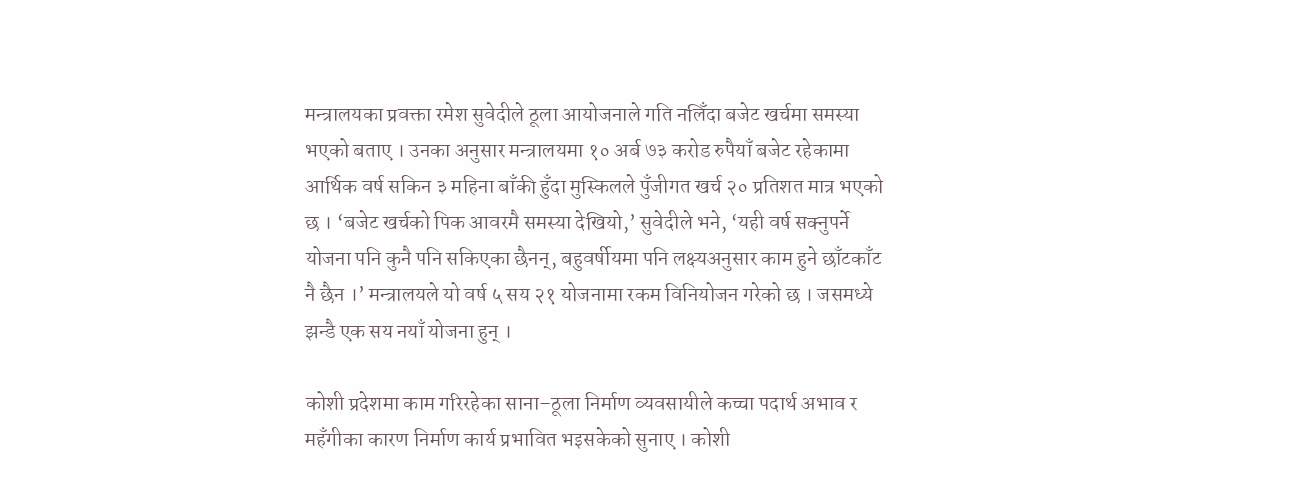मन्त्रालयका प्रवक्ता रमेश सुवेदीले ठूला आयोजनाले गति नलिँदा बजेट खर्चमा समस्या भएको बताए । उनका अनुसार मन्त्रालयमा १० अर्ब ७३ करोड रुपैयाँ बजेट रहेकामा आर्थिक वर्ष सकिन ३ महिना बाँकी हुँदा मुस्किलले पुँजीगत खर्च २० प्रतिशत मात्र भएको छ । ‘बजेट खर्चको पिक आवरमै समस्या देखियो,’ सुवेदीले भने, ‘यही वर्ष सक्नुपर्ने योजना पनि कुनै पनि सकिएका छैनन्, बहुवर्षीयमा पनि लक्ष्यअनुसार काम हुने छाँटकाँट नै छैन ।’ मन्त्रालयले यो वर्ष ५ सय २१ योजनामा रकम विनियोजन गरेको छ । जसमध्ये झन्डै एक सय नयाँ योजना हुन् ।

कोशी प्रदेशमा काम गरिरहेका साना–ठूला निर्माण व्यवसायीले कच्चा पदार्थ अभाव र महँगीका कारण निर्माण कार्य प्रभावित भइसकेको सुनाए । कोशी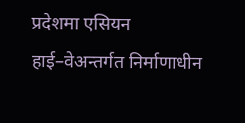प्रदेशमा एसियन हाई–वेअन्तर्गत निर्माणाधीन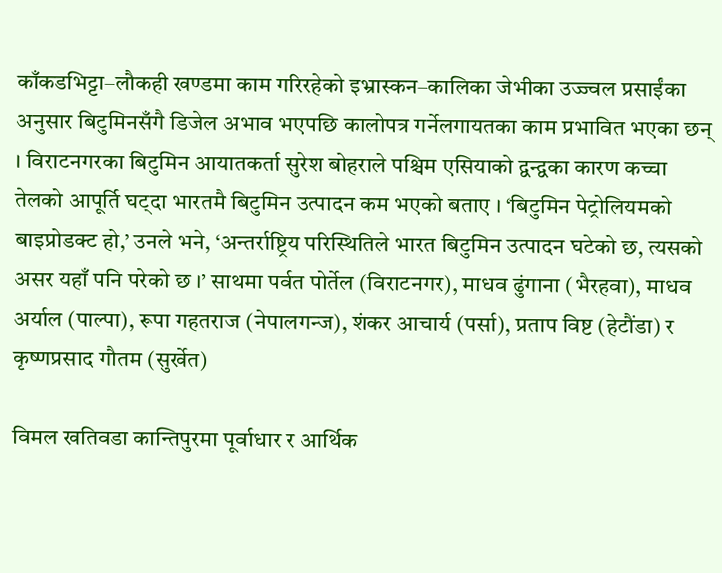काँकडभिट्टा–लौकही खण्डमा काम गरिरहेको इभ्रास्कन–कालिका जेभीका उज्ज्वल प्रसाईंका अनुसार बिटुमिनसँगै डिजेल अभाव भएपछि कालोपत्र गर्नेलगायतका काम प्रभावित भएका छन् । विराटनगरका बिटुमिन आयातकर्ता सुरेश बोहराले पश्चिम एसियाको द्वन्द्वका कारण कच्चा तेलको आपूर्ति घट्दा भारतमै बिटुमिन उत्पादन कम भएको बताए । ‘बिटुमिन पेट्रोलियमको बाइप्रोडक्ट हो,’ उनले भने, ‘अन्तर्राष्ट्रिय परिस्थितिले भारत बिटुमिन उत्पादन घटेको छ, त्यसको असर यहाँ पनि परेको छ ।’ साथमा पर्वत पोर्तेल (विराटनगर), माधव ढुंगाना (भैरहवा), माधव अर्याल (पाल्पा), रूपा गहतराज (नेपालगन्ज), शंकर आचार्य (पर्सा), प्रताप विष्ट (हेटौंडा) र कृष्णप्रसाद गौतम (सुर्खेत)

विमल खतिवडा कान्तिपुरमा पूर्वाधार र आर्थिक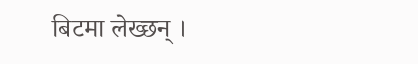बिटमा लेख्छन् ।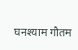घनश्याम गौतम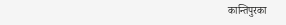कान्तिपुरका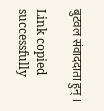बुटवल संवाददाता हुन् ।

Link copied successfully